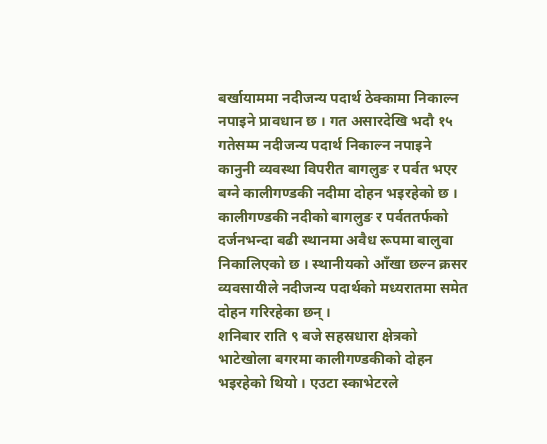बर्खायाममा नदीजन्य पदार्थ ठेक्कामा निकाल्न नपाइने प्रावधान छ । गत असारदेखि भदौ १५ गतेसम्म नदीजन्य पदार्थ निकाल्न नपाइने कानुनी व्यवस्था विपरीत बागलुङ र पर्वत भएर बग्ने कालीगण्डकी नदीमा दोहन भइरहेको छ ।
कालीगण्डकी नदीको बागलुङ र पर्वततर्फको दर्जनभन्दा बढी स्थानमा अवैध रूपमा बालुवा निकालिएको छ । स्थानीयको आँखा छल्न क्रसर व्यवसायीले नदीजन्य पदार्थको मध्यरातमा समेत दोहन गरिरहेका छन् ।
शनिबार राति ९ बजे सहस्रधारा क्षेत्रको भाटेखोला बगरमा कालीगण्डकीको दोहन भइरहेको थियो । एउटा स्काभेटरले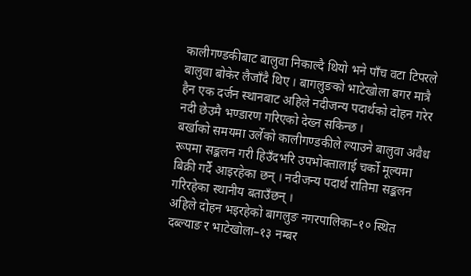कालीगण्डकीबाट बालुवा निकाल्दै थियो भने पाँच वटा टिपरले बालुवा बोकेर लैजाँदै थिए । बागलुङको भाटेखोला बगर मात्रै हैन एक दर्जन स्थानबाट अहिले नदीजन्य पदार्थको दोहन गरेर नदी छेउमै भण्डारण गरिएको देख्न सकिन्छ ।
बर्खाको समयमा उर्लेको कालीगण्डकीले ल्याउने बालुवा अवैध रूपमा सङ्कलन गरी हिउँदभरि उपभोक्तालाई चर्को मूल्यमा बिक्री गर्दै आइरहेका छन् । नदीजन्य पदार्थ रातिमा सङ्कलन गरिरहेका स्थानीय बताउँछन् ।
अहिले दोहन भइरहेको बागलुङ नगरपालिका–१० स्थित दब्ल्याङ र भाटेखोला–१३ नम्बर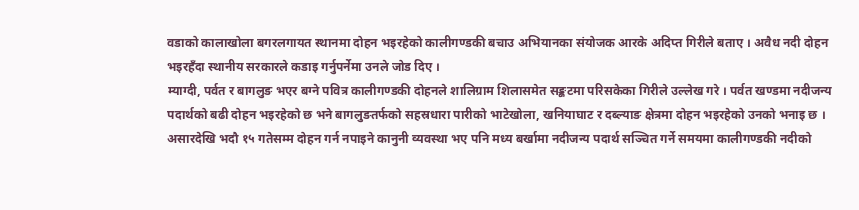वडाको कालाखोला बगरलगायत स्थानमा दोहन भइरहेको कालीगण्डकी बचाउ अभियानका संयोजक आरके अदिप्त गिरीले बताए । अवैध नदी दोहन भइरहँदा स्थानीय सरकारले कडाइ गर्नुपर्नेमा उनले जोड दिए ।
म्याग्दी, पर्वत र बागलुङ भएर बग्ने पवित्र कालीगण्डकी दोहनले शालिग्राम शिलासमेत सङ्कटमा परिसकेका गिरीले उल्लेख गरे । पर्वत खण्डमा नदीजन्य पदार्थको बढी दोहन भइरहेको छ भने बागलुङतर्फको सहस्रधारा पारीको भाटेखोला, खनियाघाट र दब्ल्याङ क्षेत्रमा दोहन भइरहेको उनको भनाइ छ ।
असारदेखि भदौ १५ गतेसम्म दोहन गर्न नपाइने कानुनी व्यवस्था भए पनि मध्य बर्खामा नदीजन्य पदार्थ सञ्चित गर्ने समयमा कालीगण्डकी नदीको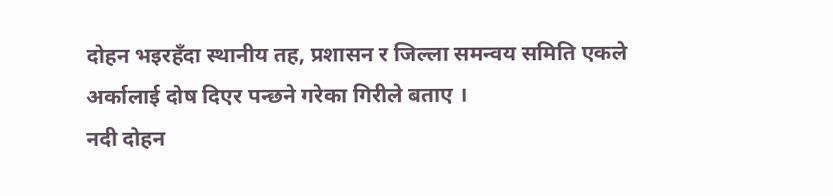दोहन भइरहँदा स्थानीय तह, प्रशासन र जिल्ला समन्वय समिति एकले अर्कालाई दोष दिएर पन्छने गरेका गिरीले बताए ।
नदी दोहन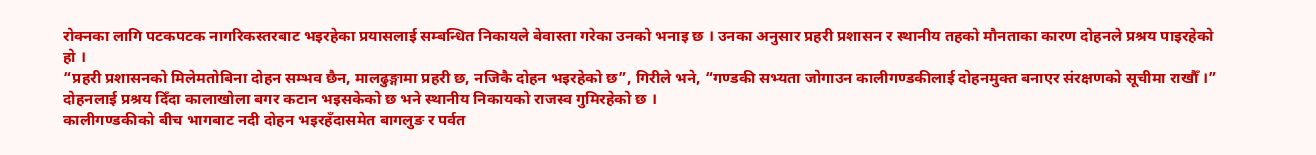रोक्नका लागि पटकपटक नागरिकस्तरबाट भइरहेका प्रयासलाई सम्बन्धित निकायले बेवास्ता गरेका उनको भनाइ छ । उनका अनुसार प्रहरी प्रशासन र स्थानीय तहको मौनताका कारण दोहनले प्रश्रय पाइरहेको हो ।
“प्रहरी प्रशासनको मिलेमतोबिना दोहन सम्भव छैन, मालढुङ्गामा प्रहरी छ, नजिकै दोहन भइरहेको छ”, गिरीले भने, “गण्डकी सभ्यता जोगाउन कालीगण्डकीलाई दोहनमुक्त बनाएर संरक्षणको सूचीमा राखौँ ।” दोहनलाई प्रश्रय दिँदा कालाखोला बगर कटान भइसकेको छ भने स्थानीय निकायको राजस्व गुमिरहेको छ ।
कालीगण्डकीको बीच भागबाट नदी दोहन भइरहँदासमेत बागलुङ र पर्वत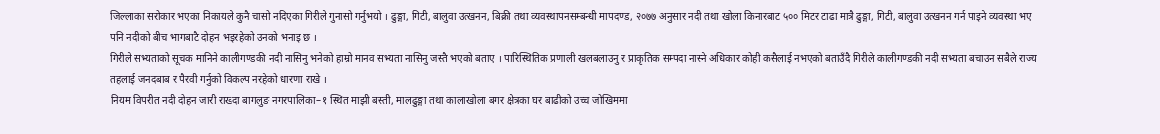जिल्लाका सरोकार भएका निकायले कुनै चासो नदिएका गिरीले गुनासो गर्नुभयो । ढुङ्गा, गिटी, बालुवा उत्खनन, बिक्री तथा व्यवस्थापनसम्बन्धी मापदण्ड, २०७७ अनुसार नदी तथा खोला किनारबाट ५०० मिटर टाढा मात्रै ढुङ्गा, गिटी, बालुवा उत्खनन गर्न पाइने व्यवस्था भए पनि नदीको बीच भागबाटै दोहन भइरहेको उनको भनाइ छ ।
गिरीले सभ्यताको सूचक मानिने कालीगण्डकी नदी नासिनु भनेको हाम्रो मानव सभ्यता नासिनु जस्तै भएको बताए । पारिस्थितिक प्रणाली खलबलाउनु र प्राकृतिक सम्पदा नास्ने अधिकार कोही कसैलाई नभएको बताउँदै गिरीले कालीगण्डकी नदी सभ्यता बचाउन सबैले राज्य तहलाई जनदबाब र पैरवी गर्नुको विकल्प नरहेको धारणा राखे ।
नियम विपरीत नदी दोहन जारी राख्दा बागलुङ नगरपालिका–१ स्थित माझी बस्ती, मालढुङ्गा तथा कालाखोला बगर क्षेत्रका घर बाढीको उच्च जोखिममा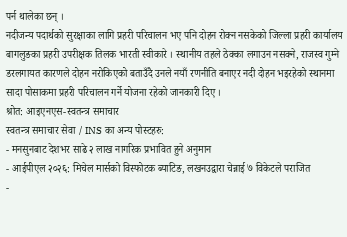पर्न थालेका छन् ।
नदीजन्य पदार्थको सुरक्षाका लागि प्रहरी परिचालन भए पनि दोहन रोक्न नसकेको जिल्ला प्रहरी कार्यालय बागलुङका प्रहरी उपरीक्षक तिलक भारती स्वीकारे । स्थानीय तहले ठेक्का लगाउन नसक्ने, राजस्व गुम्ने डरलगायत कारणले दोहन नरोकिएको बताउँदै उनले नयाँ रणनीति बनाएर नदी दोहन भइरहेको स्थानमा सादा पोसाकमा प्रहरी परिचालन गर्ने योजना रहेको जानकारी दिए ।
श्रोत: आइएनएस-स्वतन्त्र समाचार
स्वतन्त्र समाचार सेवा / INS का अन्य पोस्टहरु:
- मनसुनबाट देशभर साढे २ लाख नागरिक प्रभावित हुने अनुमान
- आईपीएल २०२६: मिचेल मार्सको विस्फोटक ब्याटिङ, लखनउद्वारा चेन्नाई ७ विकेटले पराजित
-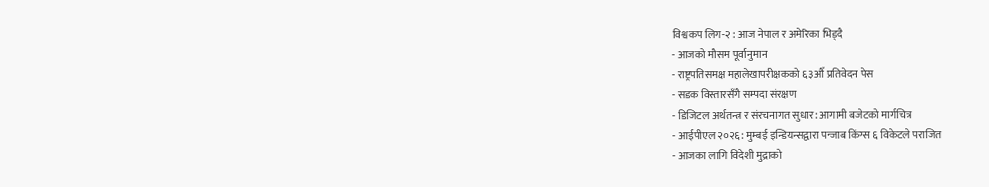विश्वकप लिग-२ : आज नेपाल र अमेरिका भिड्दै
- आजको मौसम पूर्वानुमान
- राष्ट्रपतिसमक्ष महालेखापरीक्षकको ६३औँ प्रतिवेदन पेस
- सडक विस्तारसँगै सम्पदा संरक्षण
- डिजिटल अर्थतन्त्र र संरचनागत सुधार: आगामी बजेटको मार्गचित्र
- आईपीएल २०२६: मुम्बई इन्डियन्सद्वारा पन्जाब किंग्स ६ विकेटले पराजित
- आजका लागि विदेशी मुद्राको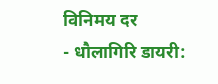विनिमय दर
- धौलागिरि डायरी: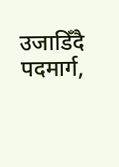उजाडिँदै पदमार्ग,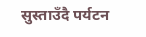सुस्ताउँदै पर्यटन